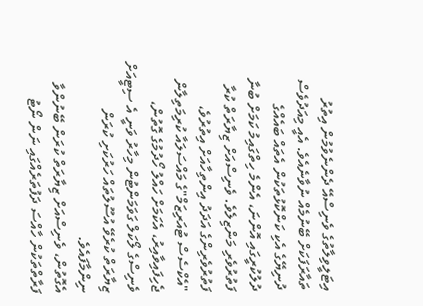އިޓަލީވިލާތުގެ ވެނިސްއޭ ދެންނެވުމުން އިތުރު ތައާރަފަކަށް ބޭނުމެއް ނުވާނެއެވެ. އެއީ މިއަދުވެސް ދުނިޔޭގެ އެކި ކަންކޮޅުތަކުން އެތައް ބައެއްގެ ދުލުކުރީގައި އޮންނަ، އެންމެ ހިތްގައިމު ކަމަށް ބުނާ ފަތުރުވެރި މަންޒިލެވެ. ވެނިސްއަށް ޒިޔާރަތް ކުރާ ފަތުރުވެރިންގެ އަދަދު އިންތިހާއަށް އިތުރުވެ، "އެކްސެސް ޓުއަރިޒަމް"ގެ މައްސަލައާ ކުރިމަތިލާން ޖެހިފައިވާއިރު، އެކަމަށް ހައްލު ހޯދުމުގެ ގޮތުން، ވެނިސްގެ ލޯކަލް ގަވަމަންޓުން މިހާރު ވަނީ އެ ސިޓީއަށް ޒިޔާރަތް ކުރެވޭ އުސޫލުތައް ހަރުކަށި ކުރަން ނިންމާފައެވެ.
އެގޮތުން، ވެނިސްއަށް ޒިޔާރަތް ކުރަން ބޭނުންވާ ފަރާތްތަކުން ހާއްސަ ދަފުތަރެއްގައި ނަން ނޯޓު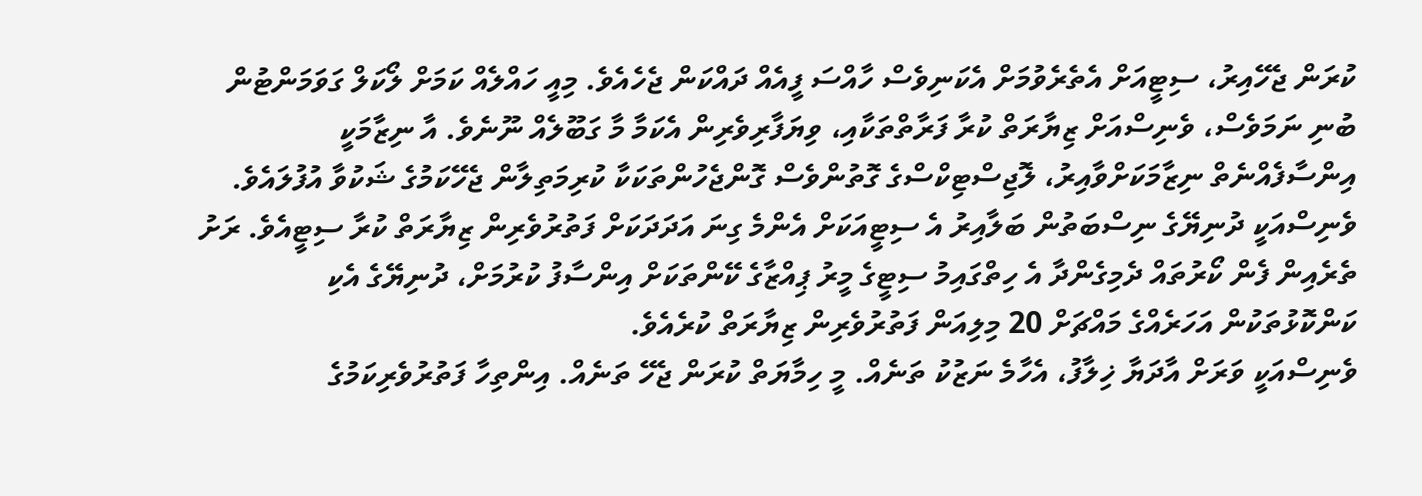ކުރަން ޖެހޭއިރު، ސިޓީއަށް އެތެރެވުމަށް އެކަނިވެސް ހާއްސަ ފީއެއް ދައްކަން ޖެހެއެވެ. މިއީ ހައްލެއް ކަމަށް ލޯކަލް ގަވަމަންޓުން ބުނި ނަމަވެސް، ވެނިސްއަށް ޒިޔާރަތް ކުރާ ފަރާތްތަކާއި، ވިޔަފާރިވެރިން އެކަމާ މާ ގަބޫލެއް ނޫނެވެ. އާ ނިޒާމަކީ އިންސާފެއްނެތް ނިޒާމަކަށްވާއިރު، ލޮޖިސްޓިކްސްގެ ގޮތުންވެސް ގޮންޖެހުންތަކަކާ ކުރިމަތިލާން ޖެހޭކަމުގެ ޝަކުވާ އުފުލައެވެ.
ވެނިސްއަކީ ދުނިޔޭގެ ނިސްބަތުން ބަލާއިރު އެ ސިޓީއަކަށް އެންމެ ގިނަ އަދަދަކަށް ފަތުރުވެރިން ޒިޔާރަތް ކުރާ ސިޓީއެވެ. ރަށު ތެރެއިން ފެން ކޯރުތައް ދެމިގެންދާ އެ ހިތްގައިމު ސިޓީގެ މީރު ޕިއްޒާގެ ކޭންތަކަށް އިންސާފު ކުރުމަށް، ދުނިޔޭގެ އެކި ކަންކޮޅުތަކުން އަހަރެއްގެ މައްޗަށް 20 މިލިއަން ފަތުރުވެރިން ޒިޔާރަތް ކުރެއެވެ.
ވެނިސްއަކީ ވަރަށް އާދަޔާ ޚިލާފު، އެހާމެ ނަޒުކު ތަނެއް. މީ ހިމާޔަތް ކުރަން ޖެހޭ ތަނެއް. އިންތިހާ ފަތުރުވެރިކަމުގެ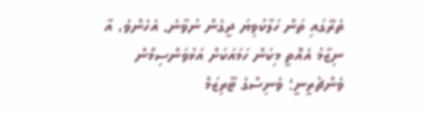ތެރޭގައި ތަން ހަލާކުވިޔަ ދީގެން ނުވާނެ. އެހެންވެ، އާ ނިޒާމު އެއޮތީ މިކަން ހަމައަކަށް އަޅުވަންސިމޯން ވެންޗުރީނީ؛ ވެނިސްގެ ޓޫރިޒަމް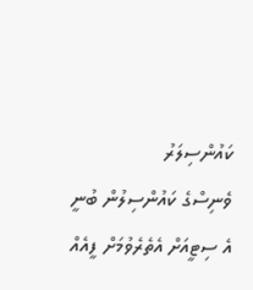ކައުންސިލަރު
ވެނިސްގެ ކައުންސިލުން ބުނީ އެ ސިޓީއަށް އެތެރެވުމަށް ފީއެއް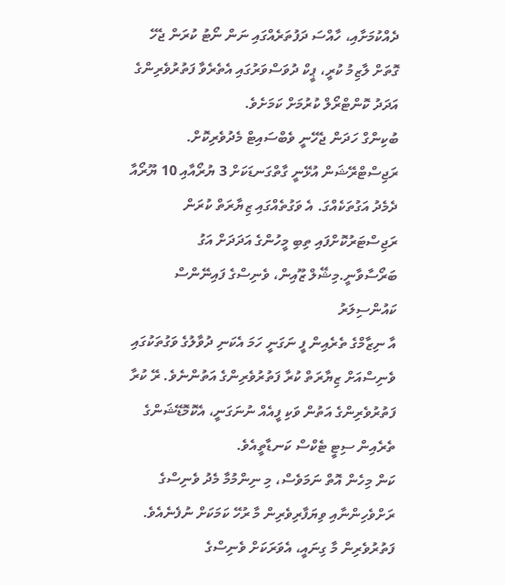ދެއްކުމަށާއި، ހާއްސަ ދަފުތަރެއްގައި ނަން ނޯޓު ކުރަން ޖެހޭ ގޮތަށް ލާޒިމު ކުރީ، ޕީކް ދުވަސްވަރުގައި އެތެރެވާ ފަތުރުވެރިންގެ އަދަދު ކޮންޓްރޯލް ކުރުމަށް ކަމަށެވެ.
ބުކިންގް ހަދަން ޖެހޭނީ ވެބްސައިޓް މެދުވެރިކޮށް. ރަޖިސްޓްރޭޝަން އުޅޭނީ ގާތްގަނޑަކަށް 3 ޔުރޯއާއި 10 ޔޫރޯއާ ދެމެދު އަގުތަކެއްގަ. އެ ވަގުތެއްގައި ޒިޔާރަތް ކުރަން ރަޖިސްޓަރުކޮށްފައި ތިބި މީހުންގެ އަދަދަށް އަގު ބަރޯސާވާނީ.މިޝޭލް ޒޫއިން، ވެނިސްގެ ފައިނޭންސް ކައުންސިލަރު
އާ ނިޒާމްގެ ތެރެއިން ފީ ނަގަނީ ހަމަ އެކަނި ދުވާލުގެ ވަގުތަކުގައި ވެނިސްއަށް ޒިޔާރަތް ކުރާ ފަތުރުވެރިންގެ އަތުންނެވެ. ރޭ ކުރާ ފަތުރުވެރިންގެ އަތުން ވަކި ފީއެއް ނުނަގަނީ، އެކޮމޮޑޭޝަންގެ ތެރެއިން ސިޓީ ޓެކްސް ކަނޑާތީއެވެ.
ކަން މިހެން އޮތް ނަމަވެސް، މި ނިންމުމާ މެދު ވެނިސްގެ ރަށްވެހިންނާއި ވިޔަފާރިވެރިން މާ ރުހޭ ކަމަކަށް ނުފެނެއެވެ.
ފަތުރުވެރިން މާ ގިނައީ، އެވަރަކަށް ވެނިސްގެ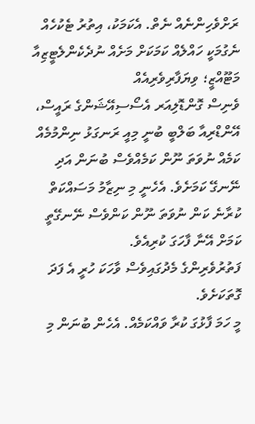ރަށްވެހިންނެއް ނެތް. އެކަމަކު، އިތުރު ޓެކުހެއް ނެގުމަކީ ހައްލެއް ކަމަކަށް މަށެއް ނުދެކެންލެޓީޒިއާ މަޓޫއްޒީ؛ ވިޔަފާރިވެރިއެއް
ވެނިސް ގޮންޑޮލިއަރ އެސޯސިއޭޝަންގެ ރައީސް، އޭންޑްރިއާ ބަލްބީ ބުނީ މިއީ ރަނގަޅު ނިންމުމެއް ކަމެއް ނުވަތަ ނޫން ކަމެއްވެސް ބުނަން އަދި ނޭނގޭ ކަމަށެވެ. އެހެނީ މި ނިޒާމު މަސައްކަތް ކުރާނެ ކަން ނުވަތަ ނޫން ކަންވެސް ނޭނގޭތީ ކަމަށް އޭނާ ފާހަގަ ކުރިއެވެ.
ފަތުރުވެރިންގެ މެދުގައިވެސް ވާހަކަ ހުރީ އެ ފަދަ ގޮތަކަށެވެ.
މީ ހަމަ ފާޅުގަ ކުރާ ވައްކަމެއް. އެހެން ބުނަން މި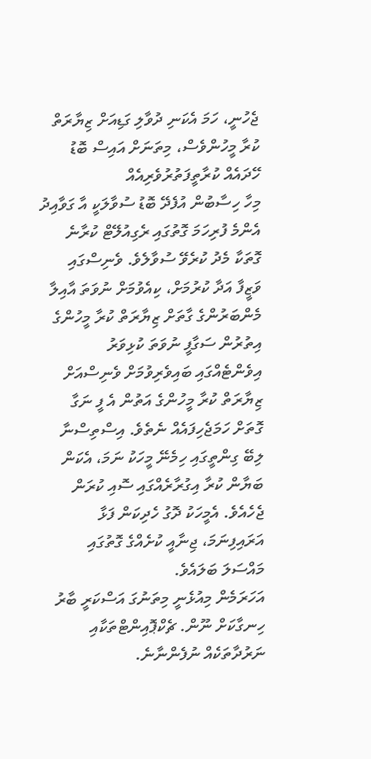ޖެހުނީ، ހަމަ އެކަނި ދުވާލި ގަޑިއަށް ޒިޔާރަތް ކުރާ މީހުންވެސް، މިތަނަށް އައިސް ބޮޑު ހޭދައެއް ކުރާތީފަތުރުވެރިއެއް
މިހާ ހިސާބުން އުފެދޭ ބޮޑު ސުވާލަކީ އާ ގަވާއިދު އެންމެ ފުރިހަމަ ގޮތުގައި ރެގިއުލޭޓް ކުރާނެ ގޮތަކާ މެދު ކުރެވޭ ސުވާލެވެ. ވެނިސްގައި ވަޒީފާ އަދާ ކުރުމަށް، ކިއެވުމަށް ނުވަތަ އާއިލާ މެންބަރުންގެ ގާތަށް ޒިޔާރަތް ކުރާ މީހުންގެ އިތުރުން ސަގާފީ ނުވަތަ ކުޅިވަރު އިވެންޓެއްގައި ބައިވެރިވުމަށް ވެނިސްއަށް ޒިޔާރަތް ކުރާ މީހުންގެ އަތުން އެ ފީ ނަގާ ގޮތަށް ހަމަޖެހިފައެއް ނެތެވެ. އިސްތިސްނާ ލިބޭ ގިންތީގައި ހިމެނޭ މީހަކު ނަމަ، އެކަން ބަޔާން ކުރާ އިގުރާރެއްގައި ސޮއި ކުރަން ޖެހެއެވެ. އެމީހަކު ދޮގު ހެދިކަން ފަޅާ އަރައިފިނަމަ، ޖިނާއީ ކުށެއްގެ ގޮތުގައި މައްސަލަ ބަލައެވެ.
އަހަރަމެން މިއުޅެނީ މިތަނުގަ އަސްކަރީ ބާރު ހިނގާކަށް ނޫން. ޗެކްޕޮއިންޓްތަކާއި ނަރުދާތަކެއް ނުފެންނާނެ.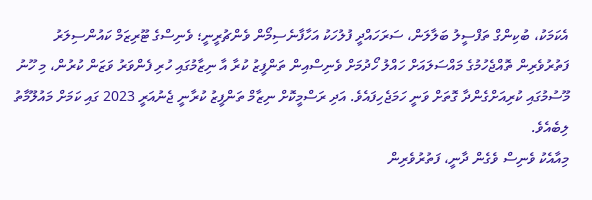އެކަމަކު، ބުކިންގް ތަފްސީލު ބަލާލަން، ސަރަހައްދީ ފުލުހަކު އަހާފާނެސިމޯން ވެންޗުރީނީ؛ ވެނިސްގެ ޓޫރިޒަމް ކައުންސިލަރު
ފަތުރުވެރިން ތޮއްޖެހުމުގެ މައްސަލައަށް ހައްލު ހޯދުމަށް ވެނިސްއިން ތަންފީޒު ކުރާ އާ ނިޒާމުގައި ހުރި ފެންވަރު ވަޒަން ކުރުން، މި ހޫނު މޫސުމުގައި ކުރިއަށްގެންދާ ގޮތަށް ވަނީ ހަމަޖެހިފައެވެ. އަދި ރަސްމީކޮށް ނިޒާމް ތަންފީޒު ކުރާނީ ޖެނުއަރީ 2023 ގައި ކަމަށް މައުލޫމާތު ލިބެއެވެ.
މިއާއެކު ވެނިސް ވެގެން ދާނީ، ފަތުރުވެރިން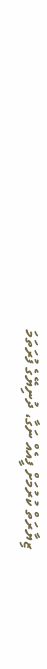ޒިޔާރަތް ކުރުމަށް ފީއެއް ނަގާ، ދުނިޔޭގެ ފުރަތަމަ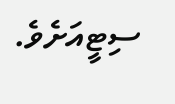ސިޓީއަށެވެ.